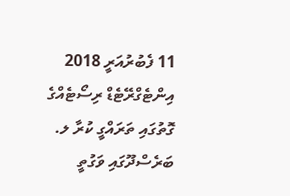11 ފެބުރުއަރީ 2018
އިންޓެގްރޭޓެޑް ރިސޯޓެއްގެ ގޮތުގައި ތަރައްގީ ކުރާ ލ. ބަރެސްދޫގައި ވަގުތީ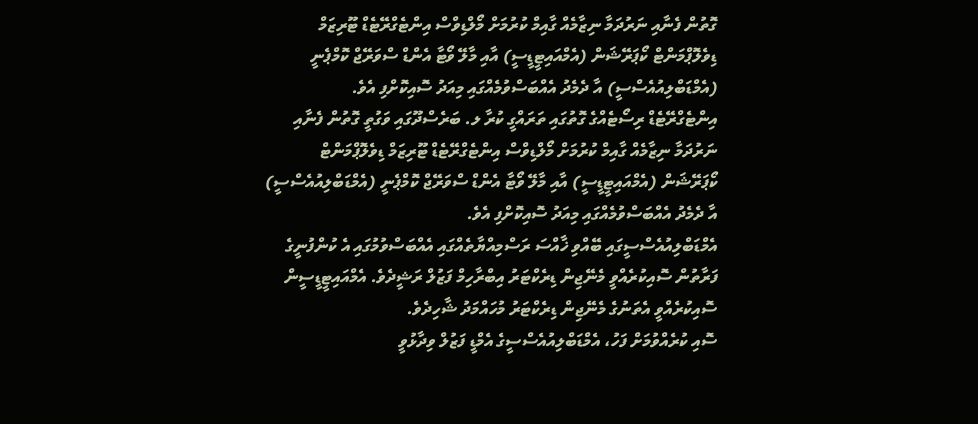ގޮތުން ފެނާއި ނަރުދަމާ ނިޒާމެއް ގާއިމް ކުރުމަށް މޯލްޑިވްސް އިންޓެގްރޭޓެޑް ޓޫރިޒަމް ޑިވެލޮޕްމަންޓް ކޯޕަރޭޝަން (އެމްއައިޓީޑީސީ) އާއި މާލޭ ވޯޓާ އެންޑް ސްވަރޭޖް ކޮމްޕެނީ (އެމްޑަބްލިއުއެސްސީ) އާ ދެމެދު އެއްބަސްވުމެއްގައި މިއަދު ސޮއިކޮށްފި އެވެ.
އިންޓެގްރޭޓެޑް ރިސޯޓެއްގެ ގޮތުގައި ތަރައްގީ ކުރާ ލ. ބަރެސްދޫގައި ވަގުތީ ގޮތުން ފެނާއި ނަރުދަމާ ނިޒާމެއް ގާއިމް ކުރުމަށް މޯލްޑިވްސް އިންޓެގްރޭޓެޑް ޓޫރިޒަމް ޑިވެލޮޕްމަންޓް ކޯޕަރޭޝަން (އެމްއައިޓީޑީސީ) އާއި މާލޭ ވޯޓާ އެންޑް ސްވަރޭޖް ކޮމްޕެނީ (އެމްޑަބްލިއުއެސްސީ) އާ ދެމެދު އެއްބަސްވުމެއްގައި މިއަދު ސޮއިކޮށްފި އެވެ.
އެމްޑަބްލިއުއެސްސީގައި ބޭއްވި ޚާއްސަ ރަސްމިއްޔާތެއްގައި އެއްބަސްވުމުގައި އެ ކުންފުނީގެ ފަރާތުން ސޮއިކުރެއްވީ މެނޭޖިން ޑިރެކްޓަރު އިބްރާހިމް ފަޒުލް ރަޝީދެވެ. އެމްއައިޓީޑީސީން ސޮއިކުރެއްވީ އެތަނުގެ މެނޭޖިން ޑިރެކްޓަރު މުހައްމަދު ޝާހިދެވެ.
ސޮއި ކުރެއްވުމަށް ފަހު، އެމްޑަބްލިއުއެސްސީގެ އެމްޑީ ފަޒުލް ވިދާޅުވީ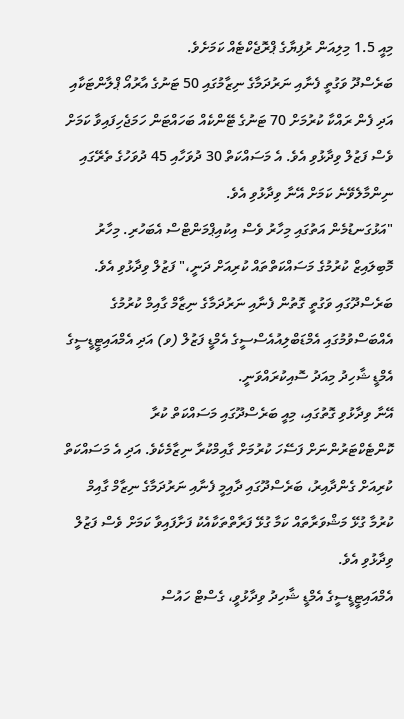މިއީ 1.5 މިލިއަން ރުފިޔާގެ ޕްރޮޖެކްޓެއް ކަމަށެވެ.
ބަރެސްދޫ ވަގުތީ ފެނާއި ނަރުދަމާގެ ނިޒާމުގައި 50 ޓަނުގެ އާރުއޯ ޕްލާންޓަކާއި އަދި ފެން ރައްކާ ކުރުމަށް 70 ޓަނުގެ ޓޭންކެއް ބަހައްޓަން ހަމަޖެހިފައިވާ ކަމަށް ވެސް ފަޒުލް ވިދާޅުވި އެވެ. އެ މަސައްކަތް 30 ދުވަހާއި 45 ދުވަހުގެ ތެރޭގައި ނިންމާލެވޭނެ ކަމަށް އޭނާ ވިދާޅުވި އެވެ.
"އަޅުގަނޑުމެން އަތުގައި މިހާރު ވެސް އިކުއިޕްމަންޓްސް އެބަހުރި. މިހާރު މޮބިލައިޒް ކުރުމުގެ މަސައްކަތްތައް ކުރިއަށް ދަނީ،" ފަޒުލް ވިދާޅުވި އެވެ.
ބަރެސްދޫގައި ވަގުތީ ގޮތުން ފެނާއި ނަރުދަމާގެ ނިޒާމް ގާއިމް ކުރުމުގެ އެއްބަސްވުމުގައި އެމްޑަބްލިއުއެސްސީގެ އެމްޑީ ފަޒުލް (ވ) އަދި އެމްއައިޓީޑީސީގެ އެމްޑީ ޝާހިދު މިއަދު ސޮއިކުރައްވަނީ.
އޭނާ ވިދާޅުވި ގޮތުގައި، މިއީ ބަރެސްދޫގައި މަސައްކަތް ކުރާ ކޮންޓެކްޓަރުންނަށް ފަސޭހަ ކުރުމަށް ގާއިމްކުރާ ނިޒާމެކެވެ. އަދި އެ މަސައްކަތް ކުރިއަށް ގެންދާއިރު، ބަރެސްދޫގައި ދާއިމީ ފެނާއި ނަރުދަމާގެ ނިޒާމް ގާއިމް ކުރުމާ ގުޅޭ މަޝްވަރާތައް ކަމާ ގުޅޭ ފަރާތްތަކާއެކު ފަށާފައިވާ ކަމަށް ވެސް ފަޒުލް ވިދާޅުވި އެވެ.
އެމްއައިޓީޑީސީގެ އެމްޑީ ޝާހިދު ވިދާޅުވީ، ގެސްޓް ހައުސް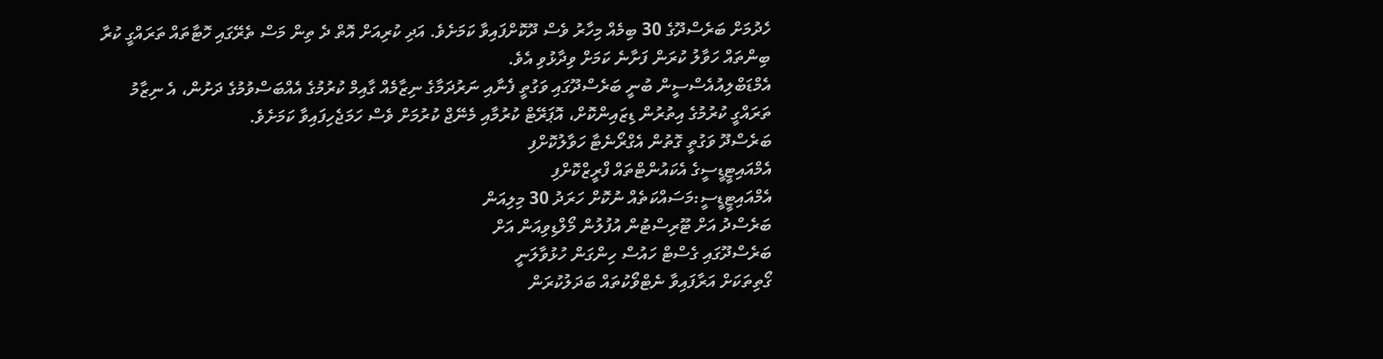ހެދުމަށް ބަރެސްދޫގެ 30 ބިމެއް މިހާރު ވެސް ދޫކޮށްފައިވާ ކަމަށެވެ. އަދި ކުރިއަށް އޮތް ދެ ތިން މަސް ތެރޭގައި ހޮޓާތައް ތަރައްގީ ކުރާ ބިންތައް ހަވާލު ކުރަން ފަށާނެ ކަމަށް ވިދާޅުވި އެވެ.
އެމްޑަބްލިއުއެސްސީން ބުނީ ބަރެސްދޫގައި ވަގުތީ ފެނާއި ނަރުދަމާގެ ނިޒާމެއް ގާއިމް ކުރުމުގެ އެއްބަސްވުމުގެ ދަށުން، އެ ނިޒާމު ތަރައްގީ ކުރުމުގެ އިތުރުން ޑިޒައިންކޮށް، އޮޕަރޭޓް ކުރުމާއި މެނޭޖް ކުރުމަށް ވެސް ހަމަޖެހިފައިވާ ކަމަށެވެ.
ބަރެސްދޫ ވަގުތީ ގޮތުން އެގްރޯނެޓާ ހަވާލުކޮށްފި
އެމްއައިޓީޑީސީގެ އެކައުންޓްތައް ފްރީޒްކޮށްފި
އެމްއައިޓީޑީސީ:މަސައްކަތެއް ނުކޮށް ހަރަދު 30 މިލިއަން
ބަރެސްދު އަށް ޓޫރިސްޓުން އުފުލުން މޯލްޑިވިއަން އަށް
ބަރެސްދޫގައި ގެސްޓް ހައުސް ހިންގަން ހުޅުވާލަނީ
ގޯތިތަކަށް އަރާފައިވާ ނެޓްވޯކުތައް ބަދަލުކުރަން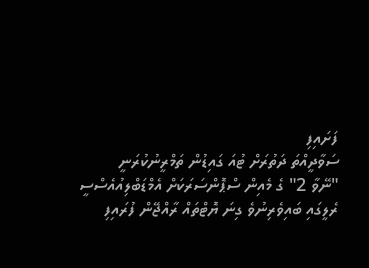ފަށައިފި
ސަވާދީއްތަ ދަތުރަށް ޓުއަ ގައިޑުން ތަމްރީނުކުރަނީ
"ނޭވާ 2" ގެ މެއިން ސްޕޮންސަރަކަށް އެމްޑަބްލިއުއެސްސީ
ރެލީގައި ބައިވެރިނުވެ ގިނަ ޔޮޓްތައް ރާއްޖޭން ފުރައިފި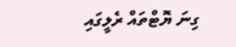ގިނަ ޔޮޓްތައް ރެލީގައި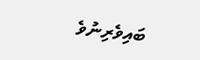ބައިވެރިނުވެ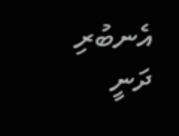އެނބުރި ދަނީ